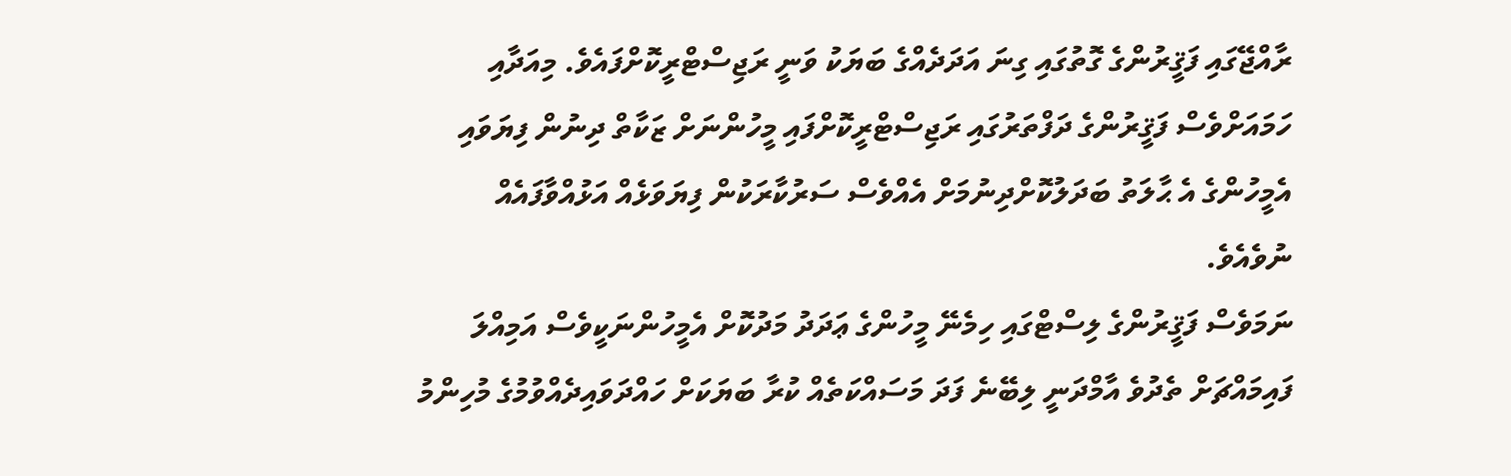ރާއްޖޭގައި ފަޤީރުންގެ ގޮތުގައި ގިނަ އަދަދެއްގެ ބަޔަކު ވަނީ ރަޖިސްޓްރީކޮށްފައެވެ. މިއަދާއި ހަމައަށްވެސް ފަޤީރުންގެ ދަފްތަރުގައި ރަޖިސްޓްރީކޮށްފައި މީހުންނަށް ޒަކާތް ދިނުން ފިޔަވައި އެމީހުންގެ އެ ޙާލަތު ބަދަލުކޮށްދިނުމަށް އެއްވެސް ސަރުކާރަކުން ފިޔަވަޅެއް އަޅުއްވާފައެއް ނުވެއެވެ.
ނަމަވެސް ފަޤީރުންގެ ލިސްޓްގައި ހިމެނޭ މީހުންގެ ޢަދަދު މަދުކޮށް އެމީހުންނަކީވެސް އަމިއްލަ ފައިމައްޗަށް ތެދުވެ އާމްދަނީ ލިބޭނެ ފަދަ މަސައްކަތެއް ކުރާ ބަޔަކަށް ހައްދަވައިދެއްވުމުގެ މުހިންމު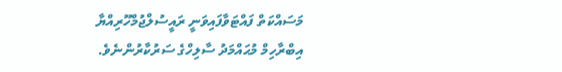މަސައްކަތް ފައްޓަވާފައިވަނީ ރައީސުލްޖުމްހޫރިއްޔާ އިބްރާހިމް މުޙައްމަދު ސާލިހްގެ ސަރުކާރުންނެވެ.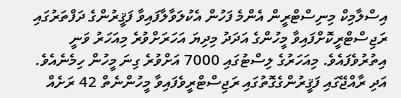އިސްލާމިކް މިނިސްޓްރީން އެންމެ ފަހުން އެކުލަވާލާފައިވާ ފަޤީރުންގެ ދަފްތަރުގައި ރަޖިސްޓްރީކޮށްފައިވާ މީހުންގެ އަދަދު މިދިޔަ އަހަރަށްވުރެ މިއަހަރު ވަނީ އިތުރުވެފައެވެ. މިއަހަރުގެ ލިސްޓުގައި 7000 އަށްވުރެ ގިނަ މީހުން ހިމެނެއެވެ. އަދި ރާއްޖޭގައި ފަޤީރުންގެގޮތުގައި ރަޖިސްޓްރީވެފައިވާ މީހުންނެތް 42 ރަށެއް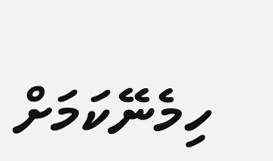ހިމެނޭކަމަށް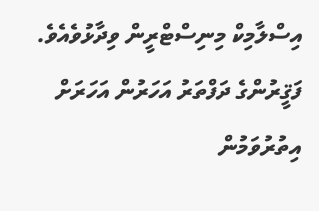އިސްލާމިކް މިނިސްޓްރީން ވިދާޅުވެއެވެ.
ފަޤީރުންގެ ދަފްތަރު އަހަރުން އަހަރަށް އިތުރުވަމުން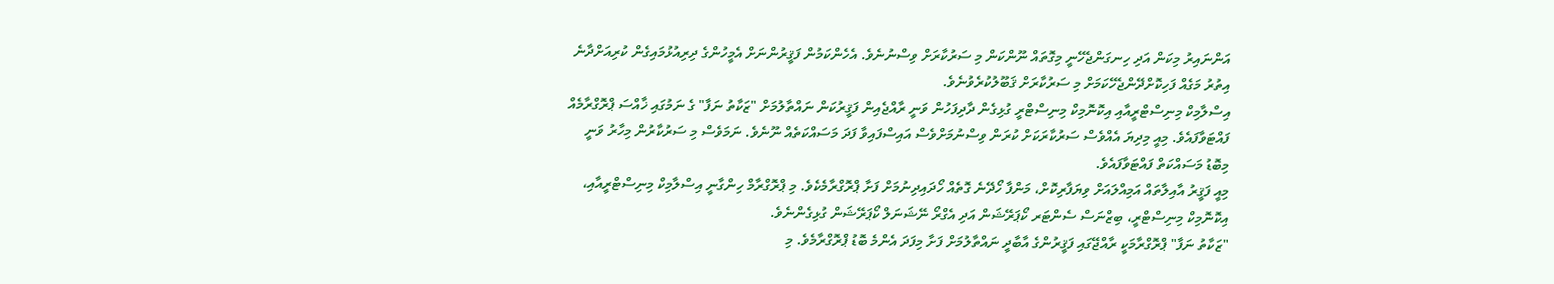އަންނައިރު މިކަން އަދި ހިނގަންޖެހޭނީ މިގޮތައް ނޫންކަން މި ސަރުކާރަށް ވިސްނުނެވެ. އެހެންކަމުން ފަޤީރުންނަށް އެމީހުންގެ ދިރިއުޅުމައިގެން ކުރިއަށްދާނެ އިތުރު މަގެއް ފަހިކޮށްދޭންޖެހޭކަމަށް މި ސަރުކާރަށް ޤަބޫލުކުރެވުނެވެ.
އިސްލާމިކް މިނިސްޓްރީއާއި އިކޮނޮމިކް މިނިސްޓްރީ ގުޅިގެން ދާދިފަހުން ވަނީ ރާއްޖެއިން ފަޤީރުކަން ނައްތާލުމަށް "ޒަކާތު ނަފާ" ގެ ނަމުގައި ޚާއްސަ ޕްރޮގްރާމެއް ފައްޓަވާފައެވެ. މިއީ މިދިޔަ އެއްވެސް ސަރުކާރަކަށް ކުރަން ވިސްނުމަށްވެސް އައިސްފައިވާ ފަދަ މަސައްކަތެއް ނޫނެވެ. ނަމަވެސް މި ސަރުކާރުން މިހާރު ވަނީ މިބޮޑު މަސައްކަތް ފައްޓަވާފައެވެ.
މިއީ ފަޤީރު އާއިލާތައް އަމިއްލައަށް ވިޔަފާރިކޮށް، މަންފާ ހޯދޭނެ ގޮތެއް ހޯދައިދިނުމަށް ފަށާ ޕްރޮގްރާމެކެވެ. މި ޕްރޮގްރާމް ހިންގާނީ އިސްލާމިކް މިނިސްޓްރީއާއި، އިކޮނޮމިކް މިނިސްޓްރީ، ބިޒްނަސް ސެންޓަރ ކޯޕަރޭޝަން އަދި އެގްރޯ ނޭޝަނަލް ކޯޕަރޭޝަން ގުޅިގެންނެވެ.
"ޒަކާތު ނަފާ" ޕްރޮގްރާމަކީ ރާއްޖޭގައި ފަޤީރުންގެ އާބާދީ ނައްތާލުމަށް ފަށާ މިފަދަ އެންމެ ބޮޑު ޕްރޮގްރާމެވެ. މި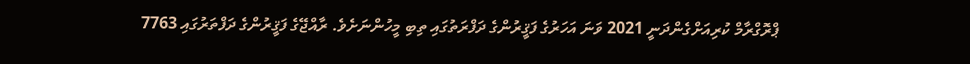ޕްރޮގްރާމް ކުރިއަށްގެންދަނީ 2021 ވަނަ އަހަރުގެ ފަޤީރުންގެ ދަފްރަތުގައި ތިބި މީހުންނަށެވެ. ރާއްޖޭގެ ފަޤީރުންގެ ދަފްތަރުގައި 7763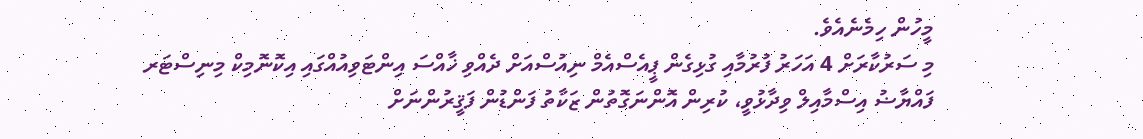މީހުން ހިމެނެއެވެ.
މި ސަރުކާރަށް 4 އަހަރު ފުރުމާއި ގުޅިގެން ޕީއެސްއެމް ނިއުސްއަށް ދެއްވި ޚާއްސަ އިންޓަވިއުއްގައި އިކޮނޮމިކް މިނިސްޓަރ ފައްޔާޟު އިސްމާއިލް ވިދާޅުވީ، ކުރިން އޮންނަގޮތުން ޒަކާތު ފަންޑުން ފަޤީރުންނަށް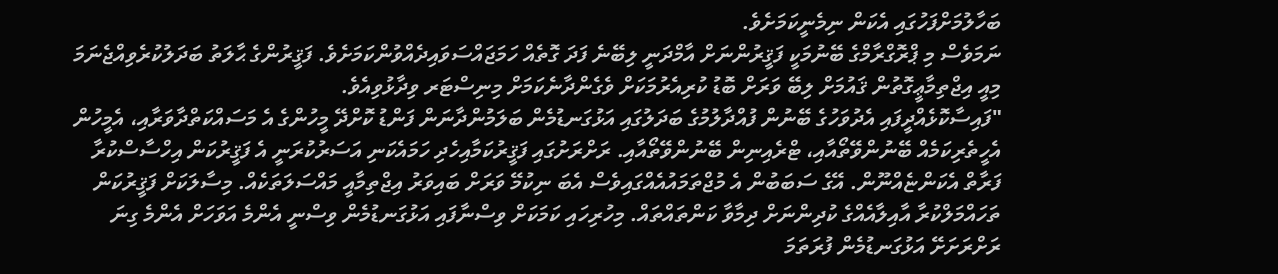ބަހާލުމަށްފަހުގައި އެކަން ނިމެނީކަމަށެވެ.
ނަމަވެސް މި ޕްރޮގްރާމްގެ ބޭނުމަކީ ފަޤީރުންނަށް އާމްދަނީ ލިބޭނެ ފަދަ ގޮތެއް ހަމަޖައްސަވައިދެއްވުންކަމަށެވެ. ފަޤީރުންގެ ޙާލަތު ބަދަލުކުރެވިއްޖެނަމަ މިއީ އިޖްތިމާޢީގޮތުން ޤައުމަށް ލިބޭ ވަރަށް ބޮޑު ކުރިއެރުމަކަށް ވެގެންދާނެކަމަށް މިނިސްޓަރ ވިދާޅުވިއެވެ.
"ފައިސާކޮޅެއްދީފައި އެދުވަހުގެ ބޭނުން ފުއްދާލުމުގެ ބަދަލުގައި އަޅުގަނޑުމެން ބަލަމުންދާނަން ފަންޑު ކޮށްދޭ މީހުންގެ އެ މަސައްކަތްދާވަރާއި، އެމީހުން އެހީތެރިކަމެއް ބޭނުންވޭތޯއާއި، ޓްރެއިނިން ބޭނުންވޭތޯއާއި. ރަށްރަށުގައި ފަޤީރުކަމާއިހެދި ހަމައެކަނި އަސަރުކުރަނީ އެ ފަޤީރުކަން އިހްސާސްކުރާ ފަރާތް އެކަންޏެއްނޫން. އޭގެ ސަބަބުން އެ މުޖްތަމައުއެއްގައިވެސް އެބަ ނިކުމޭ ވަރަށް ބައިވަރު އިޖްތިމާއީ މައްސަލަތަކެއް. މިސާލަކަށް ފަޤީރުކަން ތަހައްމަލްކުރާ އާއިލާއެއްގެ ކުދިންނަށް ދިމާވާ ކަންތައްތައް. މިހުރިހައި ކަމަކަށް ވިސްނާފައި އަޅުގަނޑުމެން ވިސްނީ އެންމެ އަވަހަށް އެންމެ ގިނަ ރަށްރަށަށޭ އަޅުގަނޑުމެން ފުރަތަމަ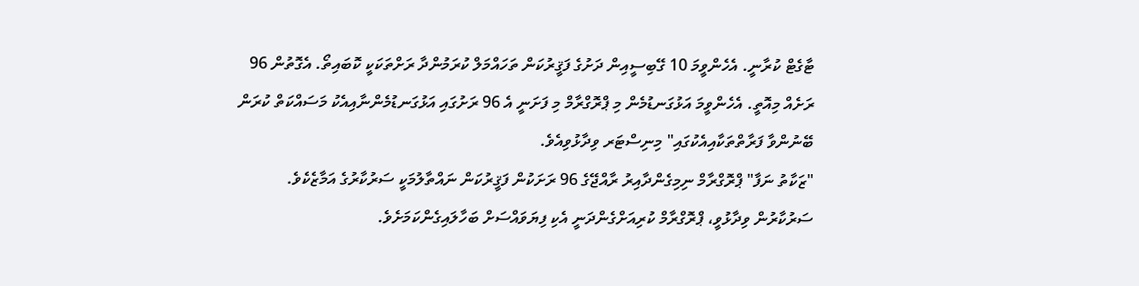ޓާގެޓް ކުރާނީ. އެހެންވީމަ 10 ގޭބިސީއިން ދަށުގެ ފަޤީރުކަން ތަހައްމަލް ކުރަމުންދާ ރަށްތަކަކީ ކޮބައިތޯ. އެގޮތުން 96 ރަށެއް މިއޮތީ. އެހެންވީމަ އަޅުގަނޑުމެން މި ޕްރޮގްރާމް މި ފަށަނީ އެ 96 ރަށުގައި އަޅުގަނޑުމެންނާއިއެކު މަސައްކަތް ކުރަން ބޭނުންވާ ފަރާތްތަކާއިއެކުގައި" މިނިސްޓަރ ވިދާޅުވިއެވެ.
"ޒަކާތު ނަފާ" ޕްރޮގްރާމް ނިމިގެންދާއިރު ރާއްޖޭގެ 96 ރަށަކުން ފަޤީރުކަން ނައްތާލުމަކީ ސަރުކާރުގެ އަމާޒެކެވެ. ސަރުކާރުން ވިދާޅުވީ، ޕްރޮގްރާމް ކުރިއަށްގެންދަނީ އެކި ފިޔަވައްސަށް ބަހާލައިގެންކަމަށެވެ.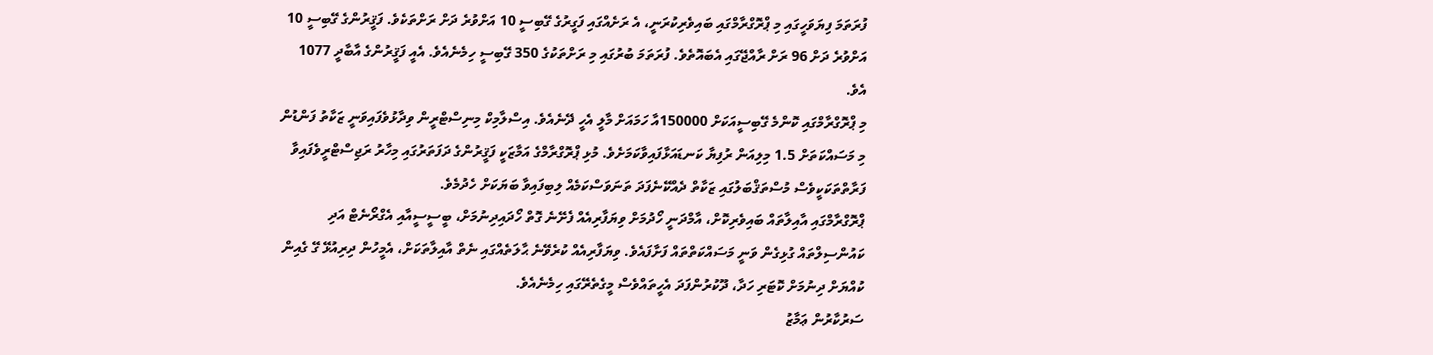ފުރަތަމަ ފިޔަވަހީގައި މި ޕްރޮގްރާމްގައި ބައިވެރިކުރަނީ، އެ ރަށެއްގައި ފަގީރުގެ ގޭބިސީ 10 އަށްވުރެ ދަށް ރަށްތަކެވެ. ފަޤީރުންގެ ގޭބިސީ 10 އަށްވުރެ ދަށް 96 ރަށް ރާއްޖޭގައި އެބައޮތެވެ. ފުރަތަމަ ބުރުގައި މި ރަށްތަކުގެ 350 ގޭބިސީ ހިމެނެއެވެ. އެއީ ފަޤީރުންގެ އާބާދީ 1077 އެވެ.
މި ޕްރޮގްރާމްގައި ކޮންމެ ގޭބިސީއަކަށް 150000އާ ހަމައަށް މާލީ އެހީ ދޭނެއެވެ. އިސްލާމިކް މިނިސްޓްރީން ވިދާޅުވެފައިވަނީ ޒަކާތު ފަންޑުން މި މަސައްކަތަށް 1.5 މިލިއަން ރުފިޔާ ކަނޑައަޅާފައިވާކަމަށެވެ. މުޅި ޕްރޮގްރާމްގެ އަމާޒަކީ ފަޤީރުންގެ ދަފަތަރުގައި މިހާރު ރަޖިސްޓްރީވެފައިވާ ފަރާތްތަކަކީވެސް މުސްތަޤްބަލުގައި ޒަކާތް ދެއްކޭނެފަދަ ތަނަވަސްކަމެއް ލިބިފައިވާ ބަޔަކަށް ހެދުމެވެ.
ޕްރޮގްރާމްގައި އާއިލާތައް ބައިވެރިކޮށް، އާމްދަނީ ހޯދުމަށް ވިޔަފާރިއެއް ފެށޭނެ ގޮތް ހޯދައިދިނުމަށް، ބީސީސީއާއި އެގްރޯނެޓް އަދި ކައުންސިލްތައް ގުޅިގެން ވަނީ މަސައްކަތްތައް ފަށާފައެވެ. ވިޔަފާރިއެއް ކުރެވޭނެ ޙާލަތެއްގައި ނެތް އާއިލާތަކަށް، އެމީހުން ދިރިއުޅޭ ގޭ ގެއިން ކުއްޔަށް ދިނުމަށް ކޮޓަރި ހަދާ، ދޫކުރުންފަދަ އެހީތައްވެސް މީގެތެރޭގައި ހިމެނެއެވެ.
ސަރުކާރުން ޢަމާޒު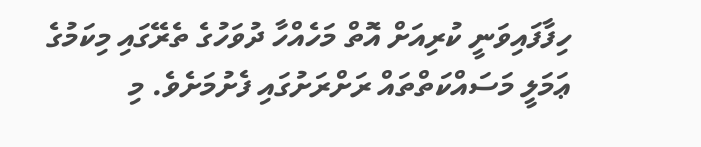ހިފާފައިވަނީ ކުރިއަށް އޮތް މަހެއްހާ ދުވަހުގެ ތެރޭގައި މިކަމުގެ ޢަމަލީ މަސައްކަތްތައް ރަށްރަށުގައި ފެށުމަށެވެ. މި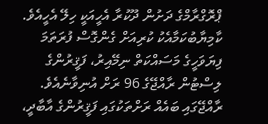ޕްރޮގްރާމްގެ ދަށުން ދޫކުރާ އެހީއަކީ ހިލޭ އެހީއެވެ. ކާމިޔާބުކަމާއެކު ކުރިއަށް ގެންގޮސް ފުރަތަމަ ފިޔަވަހީގެ މަސައްކަތް ނިމޭއިރު، ފަޤީރުންގެ ލިސްޓުން ރާއްޖޭގެ 96 ރަށް އުނިވާނެއެވެ. ރާއްޖޭގައި ބައެއް ރަށްތަކުގައި ފަޤީރުންގެ އާބާދީ،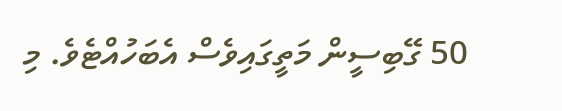50 ގޭބިސީން މަތީގައިވެސް އެބަހުއްޓެވެ. މި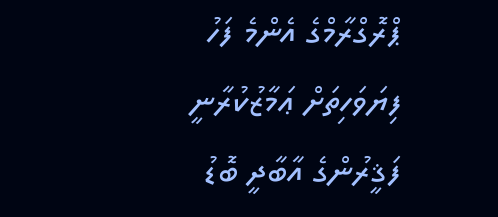ޕްރޮގްރާމްގެ އެންމެ ފަހު ފިޔަވަހިތަށް ޢަމާޒުކުރާނީ ފަޤީރުންގެ އާބާދީ ބޮޑު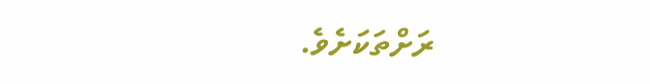ރަށްތަކަށެވެ.